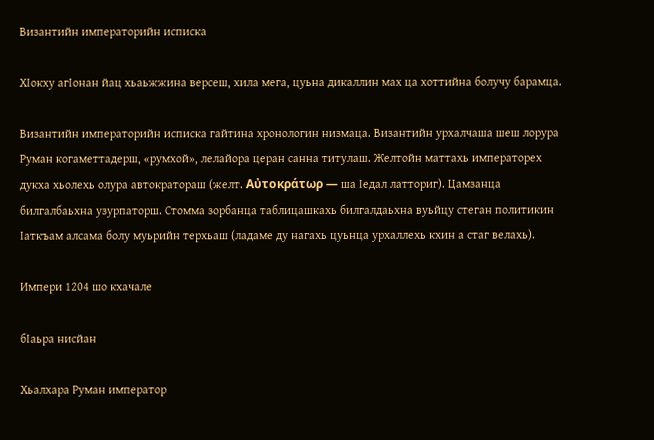Византийн императорийн исписка

ХӀокху агӀонан йац хьаьжжина версеш, хила мега, цуьна дикаллин мах ца хоттийна болучу барамца.

Византийн императорийн исписка гайтина хронологин низмаца. Византийн урхалчаша шеш лорура Руман когаметтадерш, «румхой», лелайора церан санна титулаш. Желтойн маттахь императорех дукха хьолехь олура автократораш (желт. Αὐτοκράτωρ — ша Ӏедал латториг). Цамзанца билгалбаьхна узурпаторш. Стомма зорбанца таблицашкахь билгалдаьхна вуьйцу стеган политикин Ӏаткъам алсама болу муьрийн терхьаш (ладаме ду нагахь цуьнца урхаллехь кхин а стаг велахь).

Импери 1204 шо кхачале

бӀаьра нисйан

Хьалхара Руман император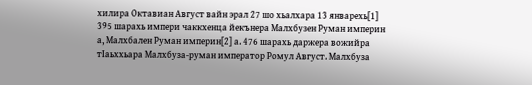хилира Октавиан Август вайн эрал 27 шо хьалхара 13 январехь[1] 395 шарахь импери чаккхенца йекънера Малхбузен Руман империн а, Малхбален Руман империн[2] а. 476 шарахь даржера вожийра тӀаьххьара Малхбуза-руман император Ромул Август. Малхбуза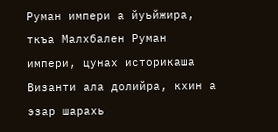Руман импери а йуьйжира, ткъа Малхбален Руман импери, цунах историкаша Византи ала долийра, кхин а эзар шарахь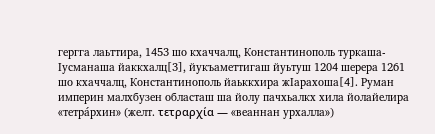гергга лаьттира, 1453 шо кхаччалц, Константинополь туркаша-Ӏусманаша йаккхалц[3], йукъаметтигаш йуьтуш 1204 шерера 1261 шо кхаччалц, Константинополь йаьккхира жӀарахоша[4]. Руман империн малхбузен областаш ша йолу пачхьалкх хила йолайелира «тетра́рхин» (желт. τετραρχία — «веаннан урхалла»)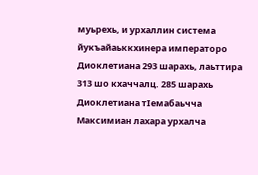муьрехь, и урхаллин система йукъайаьккхинера императоро Диоклетиана 293 шарахь, лаьттира 313 шо кхаччалц. 285 шарахь Диоклетиана тӀемабаьчча Максимиан лахара урхалча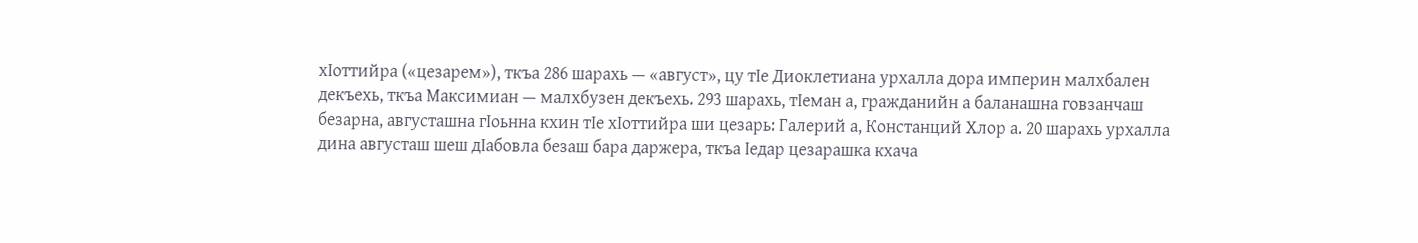хӀоттийра («цезарем»), ткъа 286 шарахь — «август», цу тӀе Диоклетиана урхалла дора империн малхбален декъехь, ткъа Максимиан — малхбузен декъехь. 293 шарахь, тӀеман а, гражданийн а баланашна говзанчаш безарна, августашна гӀоьнна кхин тӀе хӀоттийра ши цезарь: Галерий а, Констанций Хлор а. 20 шарахь урхалла дина августаш шеш дӀабовла безаш бара даржера, ткъа Ӏедар цезарашка кхача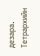дезара. Тетрархийн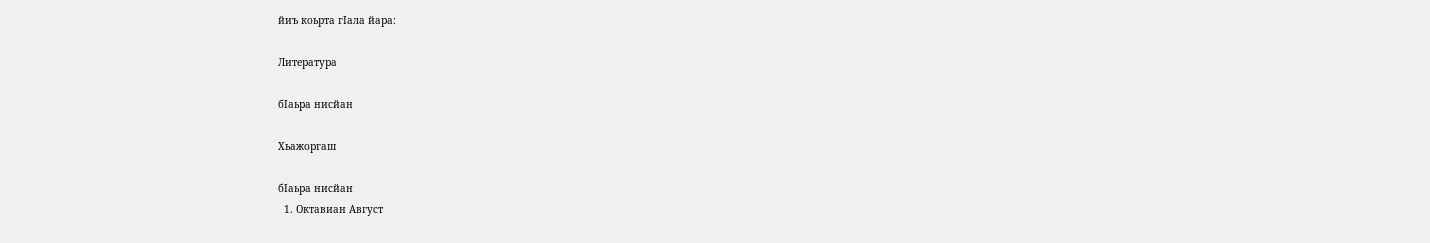йиъ коьрта гӀала йара:

Литература

бӀаьра нисйан

Хьажоргаш

бӀаьра нисйан
  1. Октавиан Август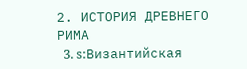2. ИСТОРИЯ ДРЕВНЕГО РИМА
  3. s:Византийская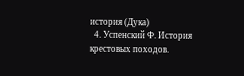история (Дука)
  4. Успенский Ф. История крестовых походов.